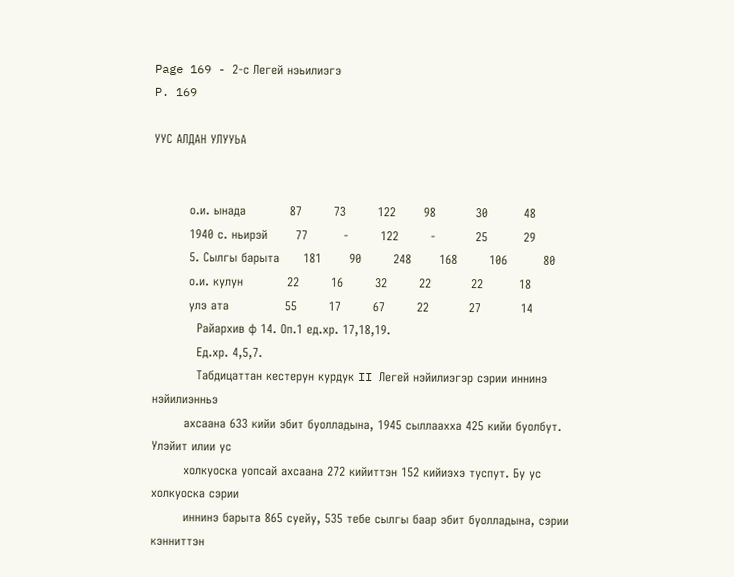Page 169 - 2-с Легей нэьилиэгэ
P. 169

УУС АЛДАН УЛУУЬА


         о.и. ынада           87        73        122       98          30         48
         1940 с. ньирэй       77         -        122        -          25         29
         5. Сылгы барыта      181       90        248       168        106         80
         о.и. кулун           22        16        32        22          22         18
         улэ ата              55        17        67        22          27          14
           Райархив ф 14. Оп.1 ед.хр. 17,18,19.
           Ед.хр. 4,5,7.
           Табдицаттан кестерун курдук II Легей нэйилиэгэр сэрии иннинэ нэйилиэнньэ
        ахсаана 633 кийи эбит буолладына, 1945 сыллаахха 425 кийи буолбут. Улэйит илии ус
        холкуоска уопсай ахсаана 272 кийиттэн 152 кийиэхэ туспут. Бу ус холкуоска сэрии
        иннинэ барыта 865 суейу, 535 тебе сылгы баар эбит буолладына, сэрии кэнниттэн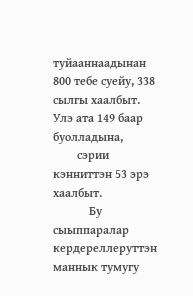туйааннаадынан 800 тебе суейу, 338 сылгы хаалбыт. Улэ ата 149 баар буолладына,
        сэрии кэнниттэн 53 эрэ хаалбыт.
            Бу сыыппаралар кердереллеруттэн маннык тумугу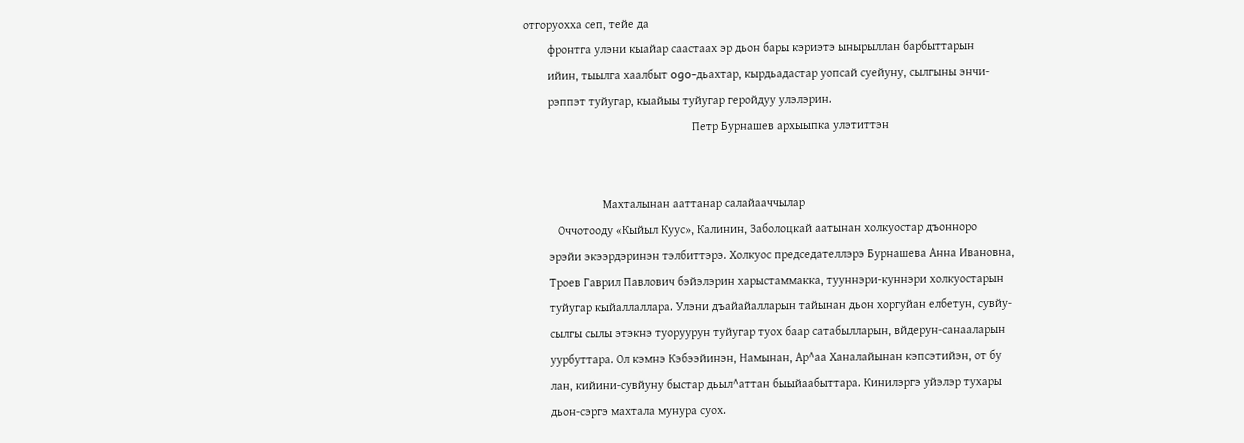отгоруохха сеп, тейе да
        фронтга улэни кыайар саастаах эр дьон бары кэриэтэ ынырыллан барбыттарын
        ийин, тыылга хаалбыт ogo-дьахтар, кырдьадастар уопсай суейуну, сылгыны энчи-
        рэппэт туйугар, кыайыы туйугар геройдуу улэлэрин.
                                                        Петр Бурнашев архыыпка улэтиттэн


                          Махталынан ааттанар салайааччылар
           Оччотооду «Кыйыл Куус», Калинин, Заболоцкай аатынан холкуостар дъонноро
        эрэйи экээрдэринэн тэлбиттэрэ. Холкуос председателлэрэ Бурнашева Анна Ивановна,
        Троев Гаврил Павлович бэйэлэрин харыстаммакка, тууннэри-куннэри холкуостарын
        туйугар кыйаллаллара. Улэни дъайайалларын тайынан дьон хоргуйан елбетун, сувйу-
        сылгы сылы этэкнэ туоруурун туйугар туох баар сатабылларын, вйдерун-санааларын
        уурбуттара. Ол кэмнэ Кэбээйинэн, Намынан, Ар^аа Ханалайынан кэпсэтийэн, от бу
        лан, кийини-сувйуну быстар дьыл^аттан быыйаабыттара. Кинилэргэ уйэлэр тухары
        дьон-сэргэ махтала мунура суох.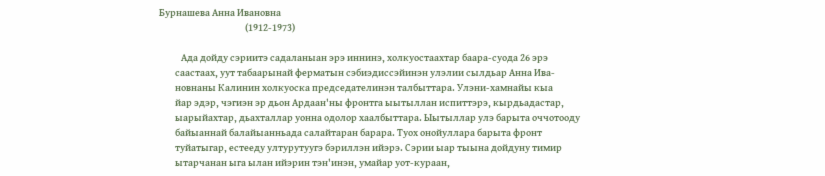Бурнашева Анна Ивановна
                                           (1912-1973)

           Ада дойду сэриитэ садаланыан эрэ иннинэ, холкуостаахтар баара-суода 26 эрэ
        саастаах, уут табаарынай ферматын сэбиэдиссэйинэн улэлии сылдьар Анна Ива-
        новнаны Калинин холкуоска председателинэн талбыттара. Улэни-хамнайы кыа
        йар эдэр, чэгиэн эр дьон Ардаан'ны фронтга ыытыллан испиттэрэ, кырдьадастар,
        ыарыйахтар, дьахталлар уонна одолор хаалбыттара. Ыытыллар улэ барыта оччотооду
        байыаннай балайыанньада салайтаран барара. Туох онойуллара барыта фронт
        туйатыгар, естееду ултурутуугэ бэриллэн ийэрэ. Сэрии ыар тыына дойдуну тимир
        ытарчанан ыга ылан ийэрин тэн'инэн, умайар уот-кураан,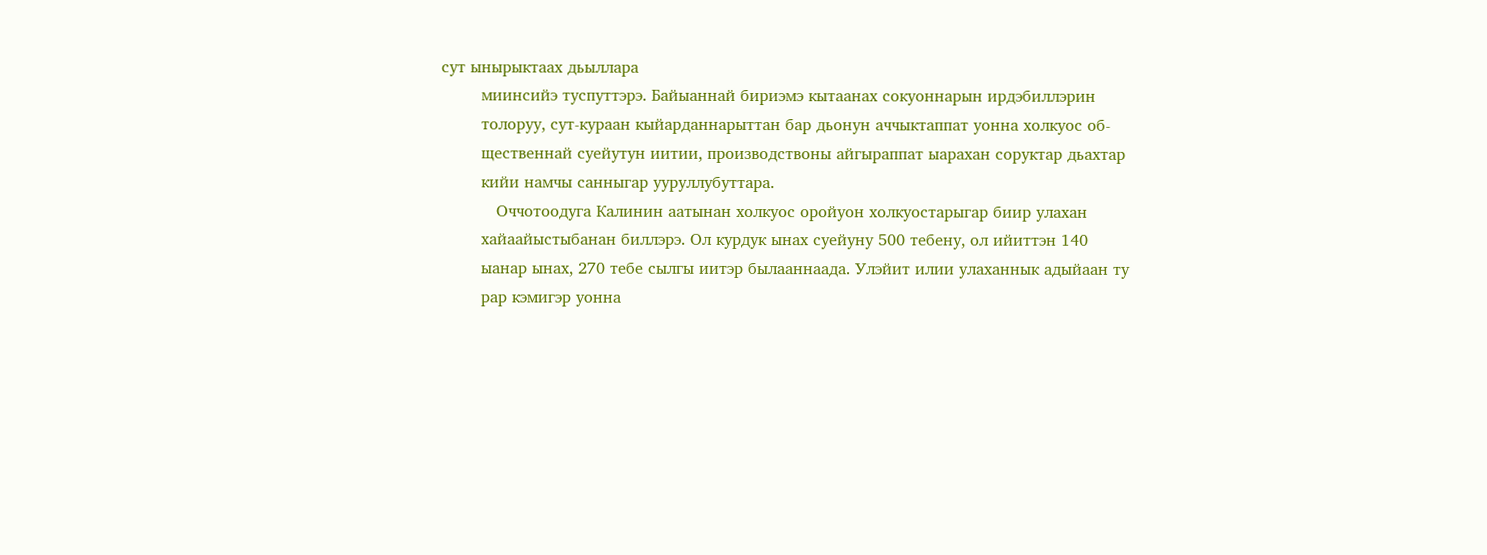сут ынырыктаах дьыллара
        миинсийэ туспуттэрэ. Байыаннай бириэмэ кытаанах сокуоннарын ирдэбиллэрин
        толоруу, сут-кураан кыйарданнарыттан бар дьонун аччыктаппат уонна холкуос об-
        щественнай суейутун иитии, производствоны айгыраппат ыарахан соруктар дьахтар
        кийи намчы санныгар ууруллубуттара.
           Оччотоодуга Калинин аатынан холкуос оройуон холкуостарыгар биир улахан
        хайаайыстыбанан биллэрэ. Ол курдук ынах суейуну 500 тебену, ол ийиттэн 140
        ыанар ынах, 270 тебе сылгы иитэр былааннаада. Улэйит илии улаханнык адыйаан ту
        рар кэмигэр уонна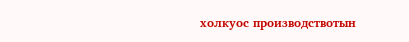холкуос производствотын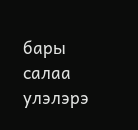бары салаа улэлэрэ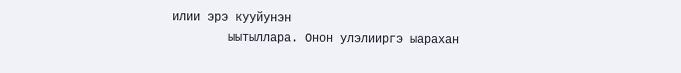илии эрэ кууйунэн
        ыытыллара. Онон улэлииргэ ыарахан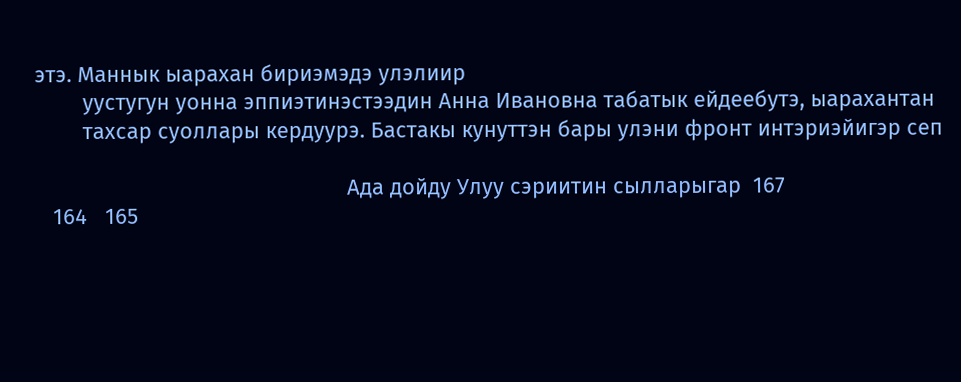этэ. Маннык ыарахан бириэмэдэ улэлиир
        уустугун уонна эппиэтинэстээдин Анна Ивановна табатык ейдеебутэ, ыарахантан
        тахсар суоллары кердуурэ. Бастакы кунуттэн бары улэни фронт интэриэйигэр сеп

                                                    Ада дойду Улуу сэриитин сылларыгар  167
   164   165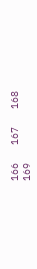166   167   168   169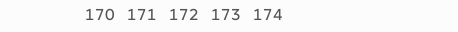170   171   172   173   174